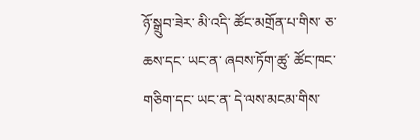ཉོ་སྒྲུབ་ཟེར་ མི་འདི་ ཚོང་མགྲོན་པ་གིས་ ཅ་ཆས་དང་ ཡང་ན་ ཞབས་ཏོག་ཚུ་ ཚོང་ཁང་གཅིག་དང་ ཡང་ན་ དེ་ལས་མངམ་གིས་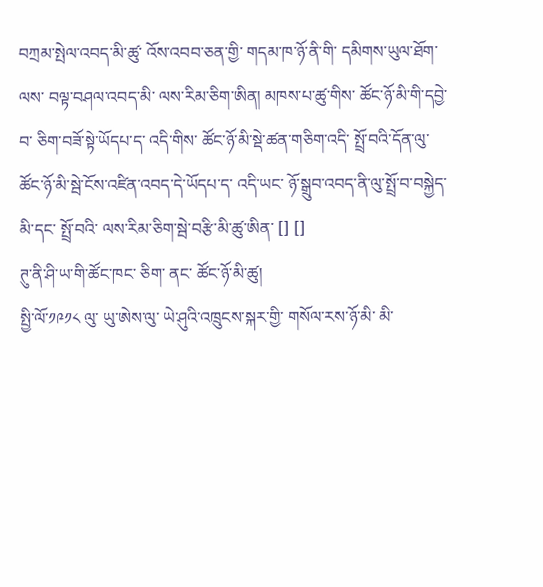བཀྲམ་སྤེལ་འབད་མི་ཚུ་ འོས་འབབ་ཅན་གྱི་ གདམ་ཁ་ཉོ་ནི་གི་ དམིགས་ཡུལ་ཐོག་ལས་ བལྟ་བཤལ་འབད་མི་ ལས་རིམ་ཅིག་ཨིན། མཁས་པ་ཚུ་གིས་ ཚོང་ཉོ་མི་གི་དབྱེ་བ་ ཅིག་བཟོ་སྟེ་ཡོདཔ་ད་ འདི་གིས་ ཚོང་ཉོ་མི་སྡེ་ཚན་གཅིག་འདི་ སྤྲོ་བའི་དོན་ལུ་ ཚོང་ཉོ་མི་སྦེ་ངོས་འཛིན་འབད་དེ་ཡོདཔ་ད་ འདི་ཡང་ ཉོ་སྒྲུབ་འབད་ནི་ལུ་སྤྲོ་བ་བསྐྱེད་མི་དང་ སྤྲོ་བའི་ ལས་རིམ་ཅིག་སྦེ་བརྩི་མི་ཚུ་ཨིན་ [] []
ཊུ་ནི་ཤི་ཡ་གི་ཚོང་ཁང་ ཅིག་ ནང་ ཚོང་ཉོ་མི་ཚུ།
སྤྱི་ལོ་༡༩༡༨ ལུ་ ཡུ་ཨེས་ལུ་ ཡེ་ཤུའི་འཁྲུངས་སྐར་གྱི་ གསོལ་རས་ཉོ་མི་ མི་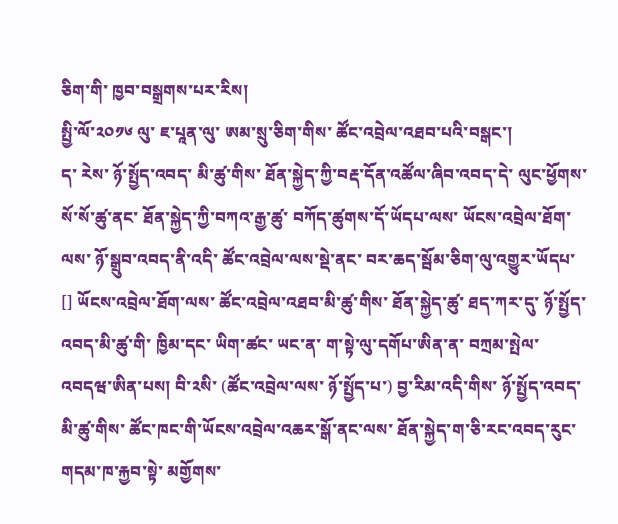ཅིག་གི་ ཁྱབ་བསྒྲགས་པར་རིས།
སྤྱི་ལོ་༢༠༡༦ ལུ་ ཇ་པཱན་ལུ་ ཨམ་སྲུ་ཅིག་གིས་ ཚོང་འབྲེལ་འཐབ་པའི་བསྒང་།
ད་ རེས་ ཉོ་སྤྱོད་འབད་ མི་ཚུ་གིས་ ཐོན་སྐྱེད་ཀྱི་བརྡ་དོན་འཚོལ་ཞིབ་འབད་དེ་ ལུང་ཕྱོགས་སོ་སོ་ཚུ་ནང་ ཐོན་སྐྱེད་ཀྱི་བཀའ་རྒྱ་ཚུ་ བཀོད་ཚུགས་དོ་ཡོདཔ་ལས་ ཡོངས་འབྲེལ་ཐོག་ལས་ ཉོ་སྒྲུབ་འབད་ནི་འདི་ ཚོང་འབྲེལ་ལས་སྡེ་ནང་ བར་ཆད་སྦོམ་ཅིག་ལུ་འགྱུར་ཡོདཔ་ [] ཡོངས་འབྲེལ་ཐོག་ལས་ ཚོང་འབྲེལ་འཐབ་མི་ཚུ་གིས་ ཐོན་སྐྱེད་ཚུ་ ཐད་ཀར་དུ་ ཉོ་སྤྱོད་འབད་མི་ཚུ་གི་ ཁྱིམ་དང་ ཡིག་ཚང་ ཡང་ན་ ག་སྟེ་ལུ་དགོཔ་ཨིན་ན་ བཀྲམ་སྤེལ་འབདཝ་ཨིན་པས། བི་༢སི་ (ཚོང་འབྲེལ་ལས་ ཉོ་སྤྱོད་པ་) བྱ་རིམ་འདི་གིས་ ཉོ་སྤྱོད་འབད་མི་ཚུ་གིས་ ཚོང་ཁང་གི་ཡོངས་འབྲེལ་འཆར་སྒོ་ནང་ལས་ ཐོན་སྐྱེད་ག་ཅི་རང་འབད་རུང་ གདམ་ཁ་རྐྱབ་སྟེ་ མགྱོགས་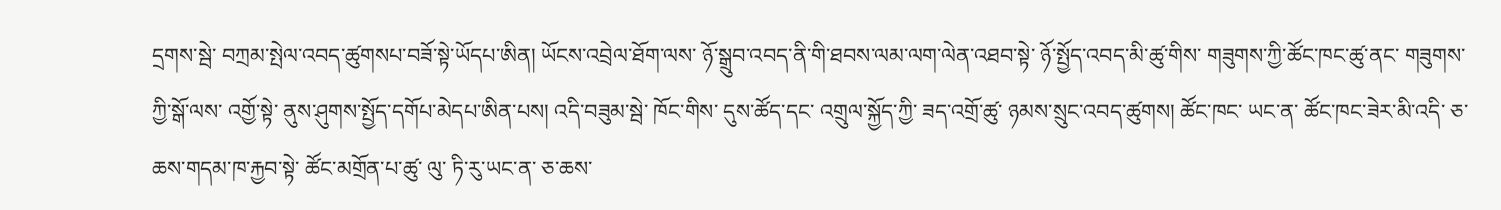དྲགས་སྦེ་ བཀྲམ་སྤེལ་འབད་ཚུགསཔ་བཟོ་སྟེ་ཡོདཔ་ཨིན། ཡོངས་འབྲེལ་ཐོག་ལས་ ཉོ་སྒྲུབ་འབད་ནི་གི་ཐབས་ལམ་ལག་ལེན་འཐབ་སྟེ་ ཉོ་སྤྱོད་འབད་མི་ཚུ་གིས་ གཟུགས་ཀྱི་ཚོང་ཁང་ཚུ་ནང་ གཟུགས་ཀྱི་སྒོ་ལས་ འགྱོ་སྟེ་ ནུས་ཤུགས་སྤྱོད་དགོཔ་མེདཔ་ཨིན་པས། འདི་བཟུམ་སྦེ་ ཁོང་གིས་ དུས་ཚོད་དང་ འགྲུལ་སྐྱོད་ཀྱི་ ཟད་འགྲོ་ཚུ་ ཉམས་སྲུང་འབད་ཚུགས། ཚོང་ཁང་ ཡང་ན་ ཚོང་ཁང་ཟེར་མི་འདི་ ཅ་ཆས་གདམ་ཁ་རྐྱབ་སྟེ་ ཚོང་མགྲོན་པ་ཚུ་ ལུ་ ཏི་རུ་ཡང་ན་ ཅ་ཆས་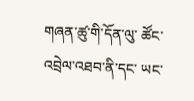གཞན་ཚུ་གི་དོན་ལུ་ ཚོང་འབྲེལ་འཐབ་ནི་དང་ ཡང་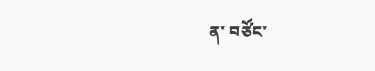ན་ བཙོང་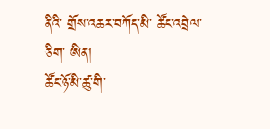ནིའི་ གྲོས་འཆར་བཀོད་མི་ ཚོང་འབྲེལ་ཅིག་ ཨིན།
ཚོང་ཉོ་མི་ཚུ་གི་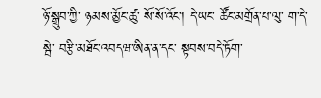ཉོ་སྒྲུབ་ཀྱི་ ཉམས་མྱོང་ཚུ་ སོ་སོ་འོང་། དེ་ཡང་ ཚོང་མགྲོན་པ་ལུ་ ག་དེ་སྦེ་ བརྩི་མཐོང་འབདཝ་ཨིན་ན་དང་ སྟབས་བདེ་ཏོག་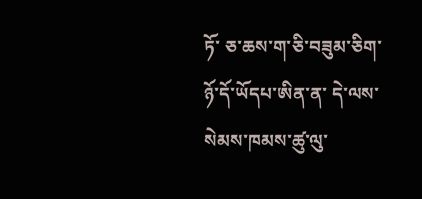ཏོ་ ཅ་ཆས་ག་ཅི་བཟུམ་ཅིག་ ཉོ་དོ་ཡོདཔ་ཨིན་ན་ དེ་ལས་ སེམས་ཁམས་ཚུ་ལུ་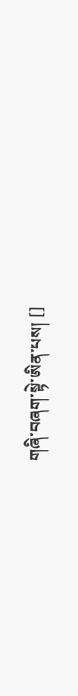གཞི་བཞག་སྟེ་ཨིན་པས། []